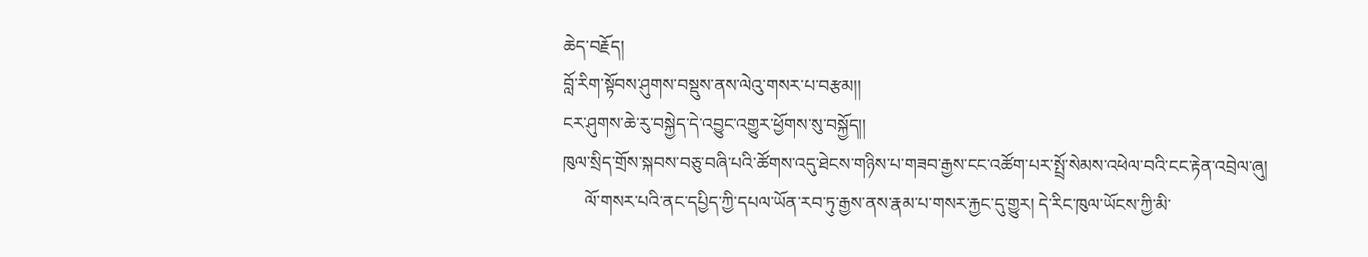ཆེད་བརྗོད།
བློ་རིག་སྟོབས་ཤུགས་བསྡུས་ནས་ལེའུ་གསར་པ་བརྩམ།།
ངར་ཤུགས་ཆེ་རུ་བསྐྱེད་དེ་འབྱུང་འགྱུར་ཕྱོགས་སུ་བསྐྱོད།།
ཁུལ་སྲིད་གྲོས་སྐབས་བཅུ་བཞི་པའི་ཚོགས་འདུ་ཐེངས་གཉིས་པ་གཟབ་རྒྱས་ངང་འཚོག་པར་སྤྲོ་སེམས་འཕེལ་བའི་ངང་རྟེན་འབྲེལ་ཞུ།
     ལོ་གསར་པའི་ནང་དཔྱིད་ཀྱི་དཔལ་ཡོན་རབ་ཏུ་རྒྱས་ནས་རྣམ་པ་གསར་རྐྱང་དུ་གྱུར། དེ་རིང་ཁུལ་ཡོངས་ཀྱི་མི་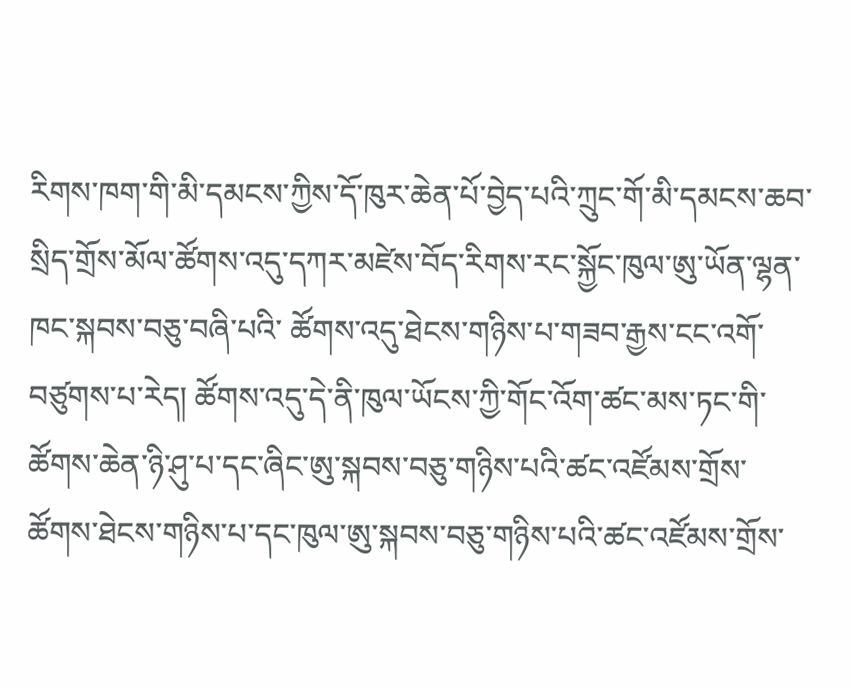རིགས་ཁག་གི་མི་དམངས་ཀྱིས་དོ་ཁུར་ཆེན་པོ་བྱེད་པའི་ཀྲུང་གོ་མི་དམངས་ཆབ་སྲིད་གྲོས་མོལ་ཚོགས་འདུ་དཀར་མཛེས་བོད་རིགས་རང་སྐྱོང་ཁུལ་ཨུ་ཡོན་ལྷན་ཁང་སྐབས་བཅུ་བཞི་པའི་ ཚོགས་འདུ་ཐེངས་གཉིས་པ་གཟབ་རྒྱས་ངང་འགོ་བཙུགས་པ་རེད། ཚོགས་འདུ་དེ་ནི་ཁུལ་ཡོངས་ཀྱི་གོང་འོག་ཚང་མས་ཏང་གི་ཚོགས་ཆེན་ཉི་ཤུ་པ་དང་ཞིང་ཨུ་སྐབས་བཅུ་གཉིས་པའི་ཚང་འཛོམས་གྲོས་ཚོགས་ཐེངས་གཉིས་པ་དང་ཁུལ་ཨུ་སྐབས་བཅུ་གཉིས་པའི་ཚང་འཛོམས་གྲོས་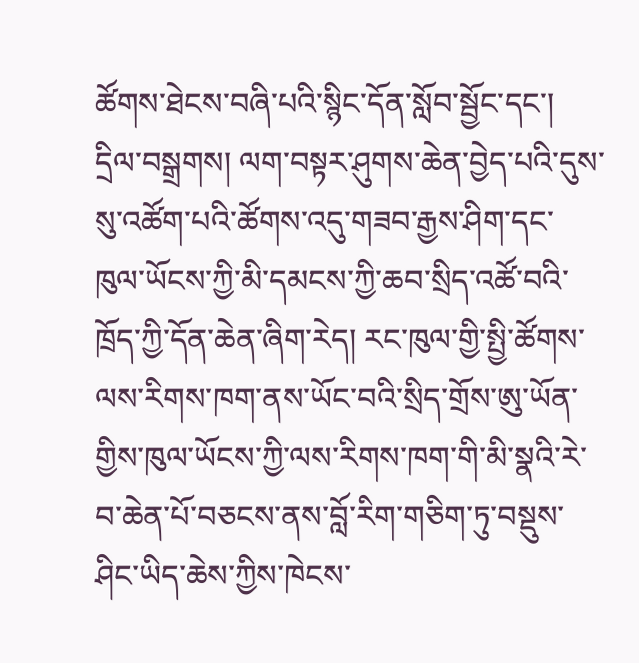ཚོགས་ཐེངས་བཞི་པའི་སྙིང་དོན་སློབ་སྦྱོང་དང་། དྲིལ་བསྒྲགས། ལག་བསྟར་ཤུགས་ཆེན་བྱེད་པའི་དུས་སུ་འཚོག་པའི་ཚོགས་འདུ་གཟབ་རྒྱས་ཤིག་དང་ཁུལ་ཡོངས་ཀྱི་མི་དམངས་ཀྱི་ཆབ་སྲིད་འཚོ་བའི་ཁྲོད་ཀྱི་དོན་ཆེན་ཞིག་རེད། རང་ཁུལ་གྱི་སྤྱི་ཚོགས་ལས་རིགས་ཁག་ནས་ཡོང་བའི་སྲིད་གྲོས་ཨུ་ཡོན་གྱིས་ཁུལ་ཡོངས་ཀྱི་ལས་རིགས་ཁག་གི་མི་སྣའི་རེ་བ་ཆེན་པོ་བཅངས་ནས་བློ་རིག་གཅིག་ཏུ་བསྡུས་ཤིང་ཡིད་ཆེས་ཀྱིས་ཁེངས་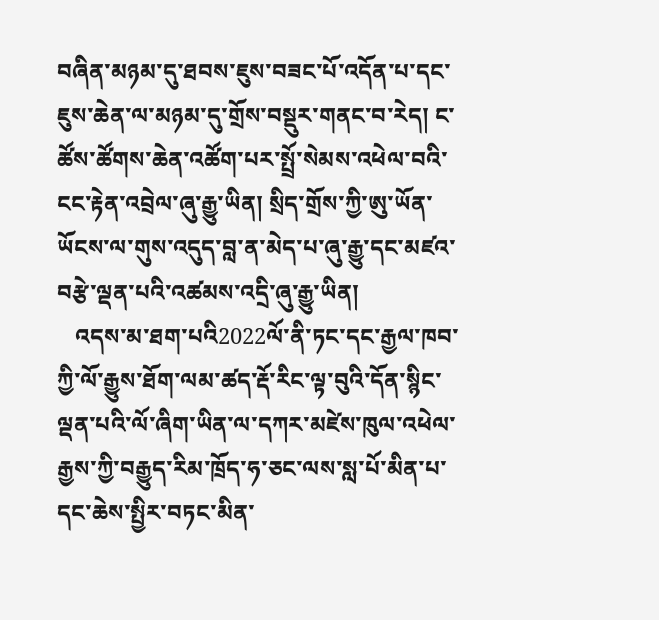བཞིན་མཉམ་དུ་ཐབས་ཇུས་བཟང་པོ་འདོན་པ་དང་ཇུས་ཆེན་ལ་མཉམ་དུ་གྲོས་བསྡུར་གནང་བ་རེད། ང་ཚོས་ཚོགས་ཆེན་འཚོག་པར་སྤྲོ་སེམས་འཕེལ་བའི་ངང་རྟེན་འབྲེལ་ཞུ་རྒྱུ་ཡིན། སྲིད་གྲོས་ཀྱི་ཨུ་ཡོན་ཡོངས་ལ་གུས་འདུད་བླ་ན་མེད་པ་ཞུ་རྒྱུ་དང་མཛའ་བརྩེ་ལྡན་པའི་འཚམས་འདྲི་ཞུ་རྒྱུ་ཡིན།
   འདས་མ་ཐག་པའི2022ལོ་ནི་ཏང་དང་རྒྱལ་ཁབ་ཀྱི་ལོ་རྒྱུས་ཐོག་ལམ་ཚད་རྡོ་རིང་ལྟ་བུའི་དོན་སྙིང་ལྡན་པའི་ལོ་ཞིག་ཡིན་ལ་དཀར་མཛེས་ཁུལ་འཕེལ་རྒྱས་ཀྱི་བརྒྱུད་རིམ་ཁྲོད་ཧ་ཅང་ལས་སླ་པོ་མིན་པ་དང་ཆེས་སྤྱིར་བཏང་མིན་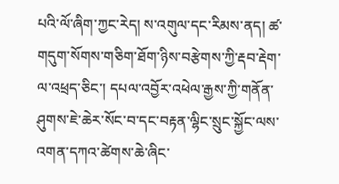པའི་ལོ་ཞིག་ཀྱང་རེད། ས་འགུལ་དང་རིམས་ནད། ཚ་གདུག་སོགས་གཅིག་ཐོག་ཉིས་བརྩེགས་ཀྱི་རྡབ་རྡེག་ལ་འཕྲད་ཅིང་། དཔལ་འབྱོར་འཕེལ་རྒྱས་ཀྱི་གནོན་ཤུགས་ཇེ་ཆེར་སོང་བ་དང་བརྟན་ལྷིང་སྲུང་སྐྱོང་ལས་འགན་དཀའ་ཚེགས་ཆེ་ཞིང་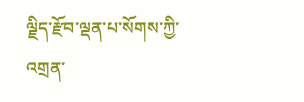ལྗིད་རྫོབ་ལྡན་པ་སོགས་ཀྱི་འགྲན་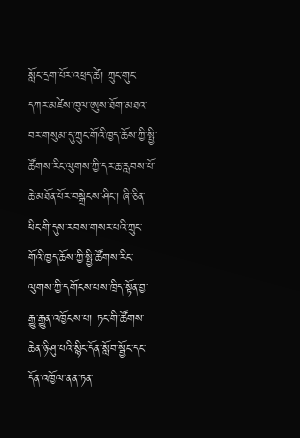སློང་དྲག་པོར་འཕྲད་ཚེ། ཀྲུང་གུང་དཀར་མཛེས་ཁུལ་ཨུས་ཐོག་མཐའ་བར་གསུམ་དུ་ཀྲུང་གོའི་ཁྱད་ཆོས་ཀྱི་སྤྱི་ཚོགས་རིང་ལུགས་ཀྱི་དར་ཆ་རླབས་པོ་ཆེ་མཐོན་པོར་བསྒྲེངས་ཤིང་། ཞི་ཅིན་ཕིང་གི་དུས་རབས་གསར་པའི་ཀྲུང་གོའི་ཁྱད་ཆོས་ཀྱི་སྤྱི་ཚོགས་རིང་ལུགས་ཀྱི་དགོངས་པས་ཁྲིད་སྟོན་བྱ་རྒྱུ་རྒྱུན་འཁྱོངས་པ། ཏང་གི་ཚོགས་ཆེན་ཉི་ཤུ་པའི་སྙིང་དོན་སློབ་སྦྱོང་དང་དོན་འཁྱོལ་ནན་ཏན་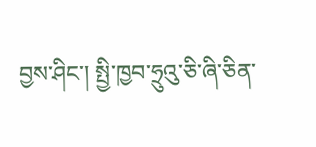བྱས་ཤིང་། སྤྱི་ཁྱབ་ཧྲུའུ་ཅི་ཞི་ཅིན་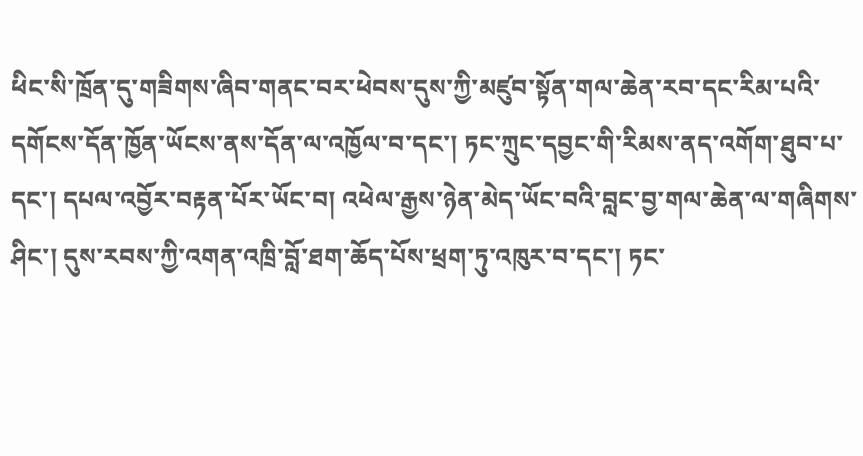ཕིང་སི་ཁྲོན་དུ་གཟིགས་ཞིབ་གནང་བར་ཕེབས་དུས་ཀྱི་མཛུབ་སྟོན་གལ་ཆེན་རབ་དང་རིམ་པའི་དགོངས་དོན་ཁྱོན་ཡོངས་ནས་དོན་ལ་འཁྱོལ་བ་དང་། ཏང་ཀྲུང་དབྱང་གི་རིམས་ནད་འགོག་ཐུབ་པ་དང་། དཔལ་འབྱོར་བརྟན་པོར་ཡོང་བ། འཕེལ་རྒྱས་ཉེན་མེད་ཡོང་བའི་བླང་བྱ་གལ་ཆེན་ལ་གཞིགས་ཤིང་། དུས་རབས་ཀྱི་འགན་འཁྲི་བློ་ཐག་ཆོད་པོས་ཕྲག་ཏུ་འཁུར་བ་དང་། ཏང་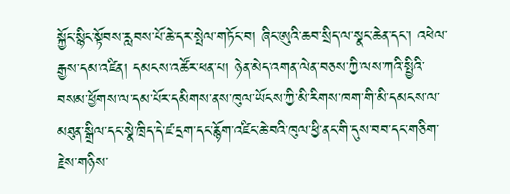སྐྱོང་སྙིང་སྟོབས་རླབས་པོ་ཆེ་དར་སྤེལ་གཏོང་བ། ཞིང་ཨུའི་ཆབ་སྲིད་ལ་སྣང་ཆེན་དང་། འཕེལ་རྒྱས་དམ་འཛིན། དམངས་འཚོར་ཕན་པ། ཉེན་མེད་འགན་ལེན་བཅས་ཀྱི་ལས་ཀའི་སྤྱིའི་བསམ་ཕྱོགས་ལ་དམ་པོར་དམིགས་ནས་ཁུལ་ཡོངས་ཀྱི་མི་རིགས་ཁག་གི་མི་དམངས་ལ་མཐུན་སྒྲིལ་དང་སྣེ་ཁྲིད་དེ་ཛ་དྲག་དང་རྙོག་འཛིང་ཆེ་བའི་ཁུལ་ཕྱི་ནང་གི་དུས་བབ་དང་གཅིག་རྗེས་གཉིས་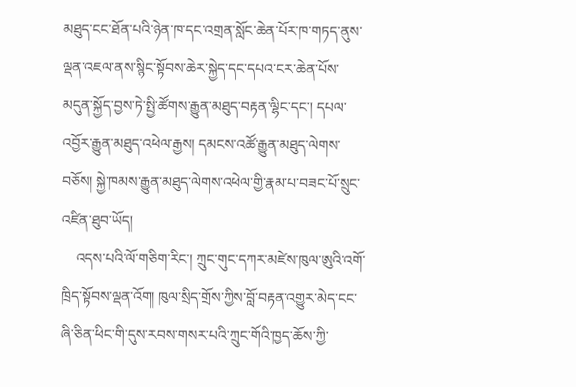མཐུད་ངང་ཐོན་པའི་ཉེན་ཁ་དང་འགྲན་སློང་ཆེན་པོར་ཁ་གཏད་ནུས་ལྡན་འཇལ་ནས་སྙིང་སྟོབས་ཆེར་སྐྱེད་དང་དཔའ་ངར་ཆེན་པོས་མདུན་སྐྱོད་བྱས་ཏེ་སྤྱི་ཚོགས་རྒྱུན་མཐུད་བརྟན་ལྷིང་དང་། དཔལ་འབྱོར་རྒྱུན་མཐུད་འཕེལ་རྒྱས། དམངས་འཚོ་རྒྱུན་མཐུད་ལེགས་བཅོས། སྐྱེ་ཁམས་རྒྱུན་མཐུད་ལེགས་འཕེལ་གྱི་རྣམ་པ་བཟང་པོ་སྲུང་འཛིན་ཐུབ་ཡོད།
    འདས་པའི་ལོ་གཅིག་རིང་། ཀྲུང་གུང་དཀར་མཛེས་ཁུལ་ཨུའི་འགོ་ཁྲིད་སྟོབས་ལྡན་འོག། ཁུལ་སྲིད་གྲོས་ཀྱིས་བློ་བརྟན་འགྱུར་མེད་ངང་ཞི་ཅིན་ཕིང་གི་དུས་རབས་གསར་པའི་ཀྲུང་གོའི་ཁྱད་ཆོས་ཀྱི་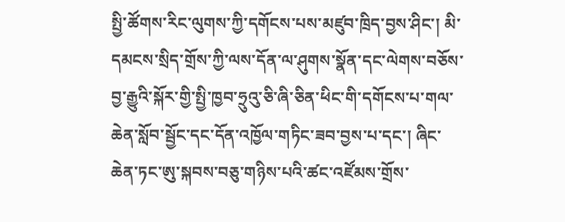སྤྱི་ཚོགས་རིང་ལུགས་ཀྱི་དགོངས་པས་མཛུབ་ཁྲིད་བྱས་ཤིང་། མི་དམངས་སྲིད་གྲོས་ཀྱི་ལས་དོན་ལ་ཤུགས་སྣོན་དང་ལེགས་བཅོས་བྱ་རྒྱུའི་སྐོར་གྱི་སྤྱི་ཁྱབ་ཧྲུའུ་ཅི་ཞི་ཅིན་ཕིང་གི་དགོངས་པ་གལ་ཆེན་སློབ་སྦྱོང་དང་དོན་འཁྱོལ་གཏིང་ཟབ་བྱས་པ་དང་། ཞིང་ཆེན་ཏང་ཨུ་སྐབས་བཅུ་གཉིས་པའི་ཚང་འཛོམས་གྲོས་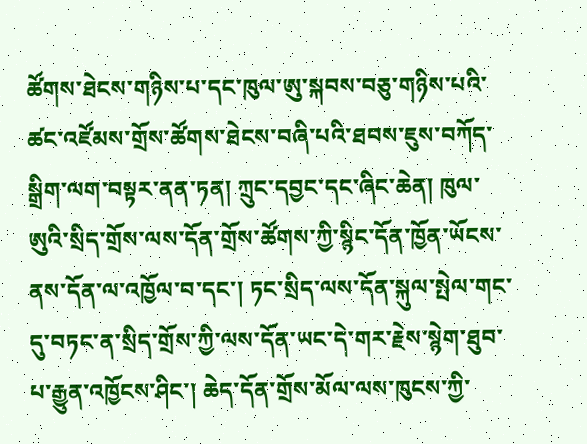ཚོགས་ཐེངས་གཉིས་པ་དང་ཁུལ་ཨུ་སྐབས་བཅུ་གཉིས་པའི་ཚང་འཛོམས་གྲོས་ཚོགས་ཐེངས་བཞི་པའི་ཐབས་ཇུས་བཀོད་སྒྲིག་ལག་བསྟར་ནན་ཏན། ཀྲུང་དབྱང་དང་ཞིང་ཆེན། ཁུལ་ཨུའི་སྲིད་གྲོས་ལས་དོན་གྲོས་ཚོགས་ཀྱི་སྙིང་དོན་ཁྱོན་ཡོངས་ནས་དོན་ལ་འཁྱོལ་བ་དང་། ཏང་སྲིད་ལས་དོན་སྐུལ་སྤེལ་གང་དུ་བཏང་ན་སྲིད་གྲོས་ཀྱི་ལས་དོན་ཡང་དེ་གར་རྗེས་སྙེག་ཐུབ་པ་རྒྱུན་འཁྱོངས་ཤིང་། ཆེད་དོན་གྲོས་མོལ་ལས་ཁུངས་ཀྱི་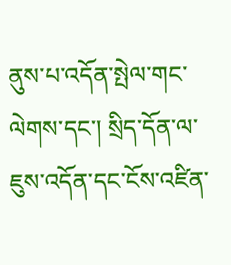ནུས་པ་འདོན་སྤེལ་གང་ལེགས་དང་། སྲིད་དོན་ལ་ཇུས་འདོན་དང་ངོས་འཛིན་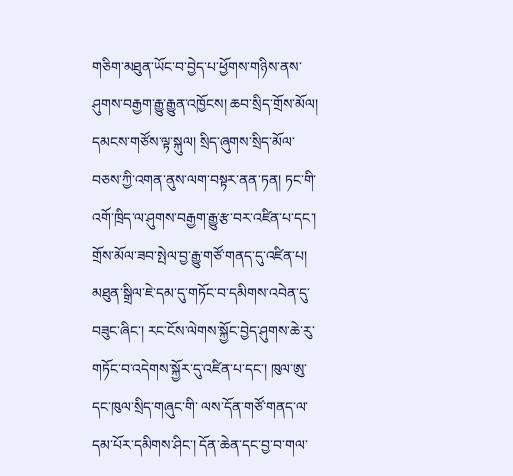གཅིག་མཐུན་ཡོང་བ་བྱེད་པ་ཕྱོགས་གཉིས་ནས་ཤུགས་བརྒྱག་རྒྱུ་རྒྱུན་འཁྱོངས། ཆབ་སྲིད་གྲོས་མོལ། དམངས་གཙོས་ལྟ་སྐུལ། སྲིད་ཞུགས་སྲིད་མོལ་བཅས་ཀྱི་འགན་ནུས་ལག་བསྟར་ནན་ཏན། ཏང་གི་འགོ་ཁྲིད་ལ་ཤུགས་བརྒྱག་རྒྱུ་རྩ་བར་འཛིན་པ་དང་། གྲོས་མོལ་ཟབ་སྤེལ་བྱ་རྒྱུ་གཙོ་གནད་དུ་འཛིན་པ། མཐུན་སྒྲིལ་ཇེ་དམ་དུ་གཏོང་བ་དམིགས་འབེན་དུ་བཟུང་ཞིང་། རང་ངོས་ལེགས་སྐྱོང་བྱེད་ཤུགས་ཆེ་རུ་གཏོང་བ་འདེགས་སྐྱོར་དུ་འཛིན་པ་དང་། ཁུལ་ཨུ་དང་ཁུལ་སྲིད་གཞུང་གི་ ལས་དོན་གཙོ་གནད་ལ་དམ་པོར་དམིགས་ཤིང་། དོན་ཆེན་དང་བྱ་བ་གལ་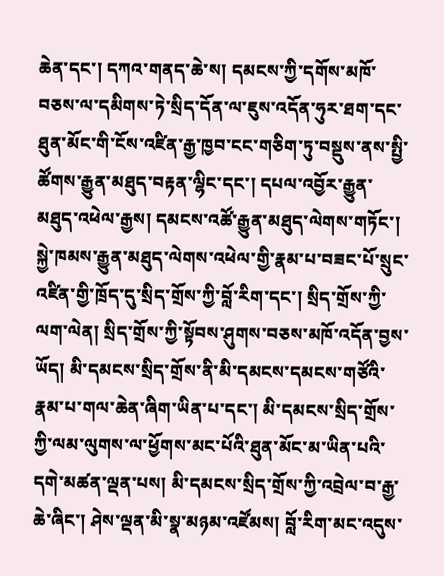ཆེན་དང་། དཀའ་གནད་ཆེ་ས། དམངས་ཀྱི་དགོས་མཁོ་བཅས་ལ་དམིགས་ཏེ་སྲིད་དོན་ལ་ཇུས་འདོན་ཧུར་ཐག་དང་ཐུན་མོང་གི་ངོས་འཛིན་རྒྱ་ཁྱབ་ངང་གཅིག་ཏུ་བསྡུས་ནས་སྤྱི་ཚོགས་རྒྱུན་མཐུད་བརྟན་ལྷིང་དང་། དཔལ་འབྱོར་རྒྱུན་མཐུད་འཕེལ་རྒྱས། དམངས་འཚོ་རྒྱུན་མཐུད་ལེགས་གཏོང་། སྐྱེ་ཁམས་རྒྱུན་མཐུད་ལེགས་འཕེལ་གྱི་རྣམ་པ་བཟང་པོ་སྲུང་འཛིན་གྱི་ཁྲོད་དུ་སྲིད་གྲོས་ཀྱི་བློ་རིག་དང་། སྲིད་གྲོས་ཀྱི་ལག་ལེན། སྲིད་གྲོས་ཀྱི་སྟོབས་ཤུགས་བཅས་མཁོ་འདོན་བྱས་ཡོད། མི་དམངས་སྲིད་གྲོས་ནི་མི་དམངས་དམངས་གཙོའི་རྣམ་པ་གལ་ཆེན་ཞིག་ཡིན་པ་དང་། མི་དམངས་སྲིད་གྲོས་ཀྱི་ལམ་ལུགས་ལ་ཕྱོགས་མང་པོའི་ཐུན་མོང་མ་ཡིན་པའི་དགེ་མཚན་ལྡན་པས། མི་དམངས་སྲིད་གྲོས་ཀྱི་འབྲེལ་བ་རྒྱ་ཆེ་ཞིང་། ཤེས་ལྡན་མི་སྣ་མཉམ་འཛོམས། བློ་རིག་མང་འདུས་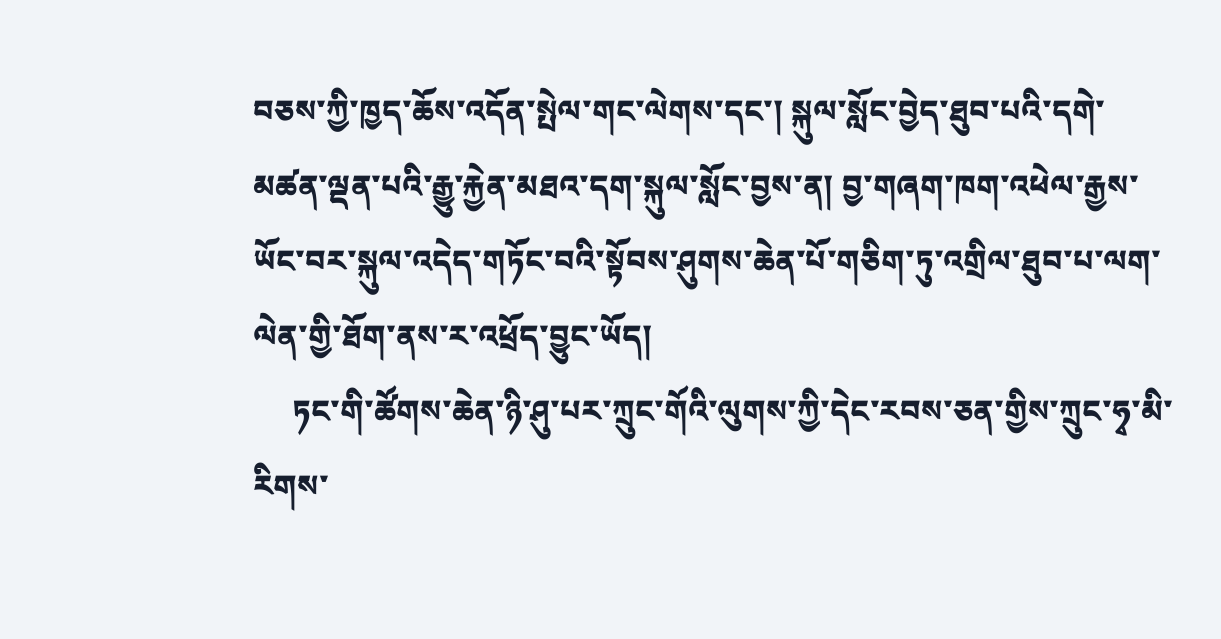བཅས་ཀྱི་ཁྱད་ཆོས་འདོན་སྤེལ་གང་ལེགས་དང་། སྐུལ་སློང་བྱེད་ཐུབ་པའི་དགེ་མཚན་ལྡན་པའི་རྒྱུ་རྐྱེན་མཐའ་དག་སྐུལ་སློང་བྱས་ན། བྱ་གཞག་ཁག་འཕེལ་རྒྱས་ཡོང་བར་སྐུལ་འདེད་གཏོང་བའི་སྟོབས་ཤུགས་ཆེན་པོ་གཅིག་ཏུ་འགྲིལ་ཐུབ་པ་ལག་ལེན་གྱི་ཐོག་ནས་ར་འཕྲོད་བྱུང་ཡོད།
     ཏང་གི་ཚོགས་ཆེན་ཉི་ཤུ་པར་ཀྲུང་གོའི་ལུགས་ཀྱི་དེང་རབས་ཅན་གྱིས་ཀྲུང་ཧྭ་མི་རིགས་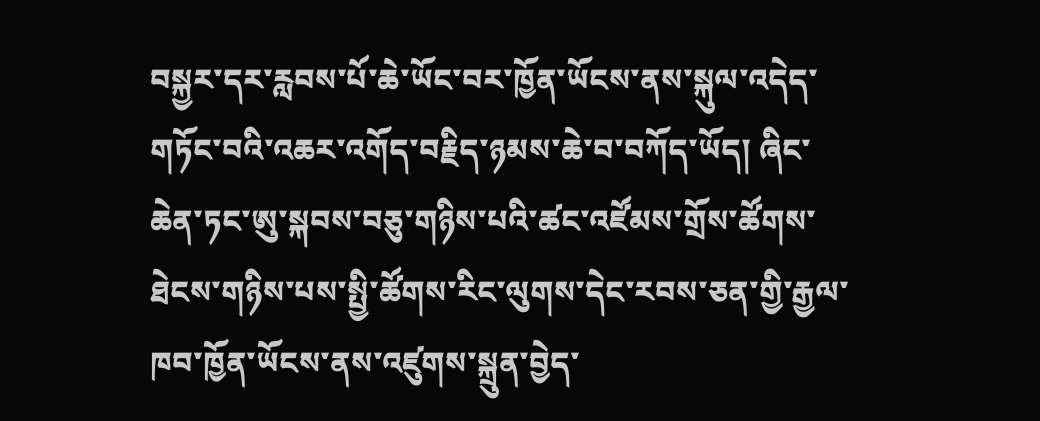བསྐྱར་དར་རླབས་པོ་ཆེ་ཡོང་བར་ཁྱོན་ཡོངས་ནས་སྐུལ་འདེད་གཏོང་བའི་འཆར་འགོད་བརྗིད་ཉམས་ཆེ་བ་བཀོད་ཡོད། ཞིང་ཆེན་ཏང་ཨུ་སྐབས་བཅུ་གཉིས་པའི་ཚང་འཛོམས་གྲོས་ཚོགས་ཐེངས་གཉིས་པས་སྤྱི་ཚོགས་རིང་ལུགས་དེང་རབས་ཅན་གྱི་རྒྱལ་ཁབ་ཁྱོན་ཡོངས་ནས་འཛུགས་སྐྲུན་བྱེད་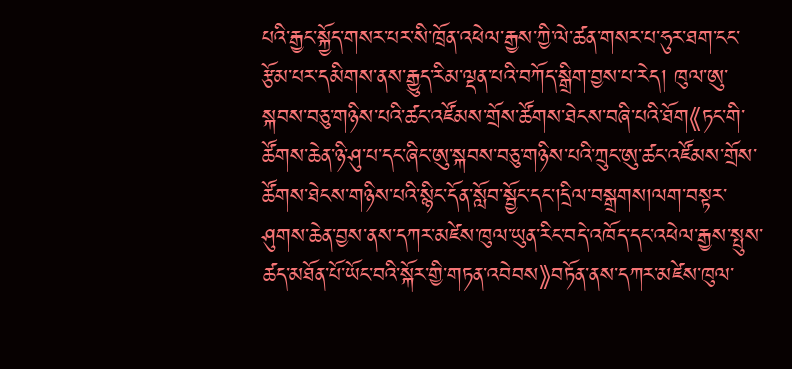པའི་རྒྱང་སྐྱོད་གསར་པར་སི་ཁྲོན་འཕེལ་རྒྱས་ཀྱི་ལེ་ཚན་གསར་པ་ཧུར་ཐག་ངང་རྩོམ་པར་དམིགས་ནས་རྒྱུད་རིམ་ལྡན་པའི་བཀོད་སྒྲིག་བྱས་པ་རེད། ཁུལ་ཨུ་སྐབས་བཅུ་གཉིས་པའི་ཚང་འཛོམས་གྲོས་ཚོགས་ཐེངས་བཞི་པའི་ཐོག《ཏང་གི་ཚོགས་ཆེན་ཉི་ཤུ་པ་དང་ཞིང་ཨུ་སྐབས་བཅུ་གཉིས་པའི་ཀྲུང་ཨུ་ཚང་འཛོམས་གྲོས་ཚོགས་ཐེངས་གཉིས་པའི་སྙིང་དོན་སློབ་སྦྱོང་དང་།དྲིལ་བསྒྲགས།ལག་བསྟར་ཤུགས་ཆེན་བྱས་ནས་དཀར་མཛེས་ཁུལ་ཡུན་རིང་བདེ་འཁོད་དང་འཕེལ་རྒྱས་སྤུས་ཚད་མཐོན་པོ་ཡོང་བའི་སྐོར་གྱི་གཏན་འབེབས》བཏོན་ནས་དཀར་མཛེས་ཁུལ་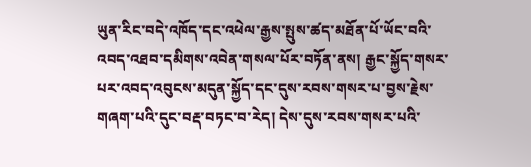ཡུན་རིང་བདེ་འཁོད་དང་འཕེལ་རྒྱས་སྤུས་ཚད་མཐོན་པོ་ཡོང་བའི་འབད་འཐབ་དམིགས་འབེན་གསལ་པོར་བཏོན་ནས། རྒྱང་སྐྱོད་གསར་པར་འབད་འབུངས་མདུན་སྐྱོད་དང་དུས་རབས་གསར་པ་བྱས་རྗེས་གཞག་པའི་དུང་བརྡ་བཏང་བ་རེད། དེས་དུས་རབས་གསར་པའི་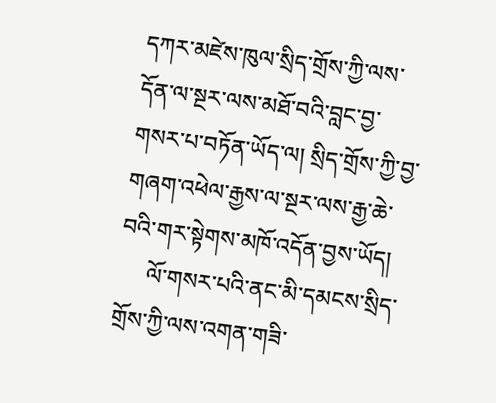དཀར་མཛེས་ཁུལ་སྲིད་གྲོས་ཀྱི་ལས་དོན་ལ་སྔར་ལས་མཐོ་བའི་བླང་བྱ་གསར་པ་བཏོན་ཡོད་ལ། སྲིད་གྲོས་ཀྱི་བྱ་གཞག་འཕེལ་རྒྱས་ལ་སྔར་ལས་རྒྱ་ཆེ་བའི་གར་སྟེགས་མཁོ་འདོན་བྱས་ཡོད།
     ལོ་གསར་པའི་ནང་མི་དམངས་སྲིད་གྲོས་ཀྱི་ལས་འགན་གཟི་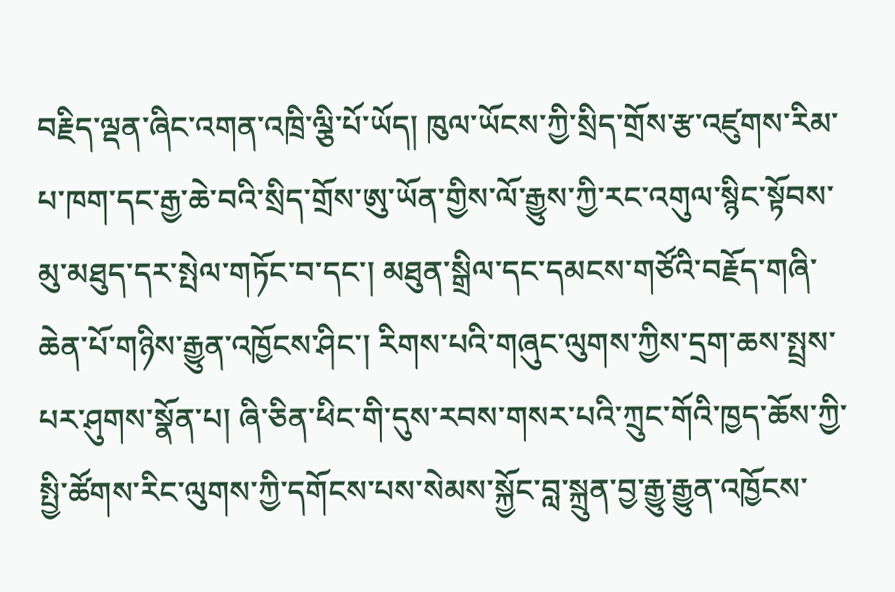བརྗིད་ལྡན་ཞིང་འགན་འཁྲི་ལྕི་པོ་ཡོད། ཁུལ་ཡོངས་ཀྱི་སྲིད་གྲོས་རྩ་འཛུགས་རིམ་པ་ཁག་དང་རྒྱ་ཆེ་བའི་སྲིད་གྲོས་ཨུ་ཡོན་གྱིས་ལོ་རྒྱུས་ཀྱི་རང་འགུལ་སྙིང་སྟོབས་མུ་མཐུད་དར་སྤེལ་གཏོང་བ་དང་། མཐུན་སྒྲིལ་དང་དམངས་གཙོའི་བརྗོད་གཞི་ཆེན་པོ་གཉིས་རྒྱུན་འཁྱོངས་ཤིང་། རིགས་པའི་གཞུང་ལུགས་ཀྱིས་དྲག་ཆས་སྤྲས་པར་ཤུགས་སྣོན་པ། ཞི་ཅིན་ཕིང་གི་དུས་རབས་གསར་པའི་ཀྲུང་གོའི་ཁྱད་ཆོས་ཀྱི་སྤྱི་ཚོགས་རིང་ལུགས་ཀྱི་དགོངས་པས་སེམས་སྐྱོང་བླ་སྐྲུན་བྱ་རྒྱུ་རྒྱུན་འཁྱོངས་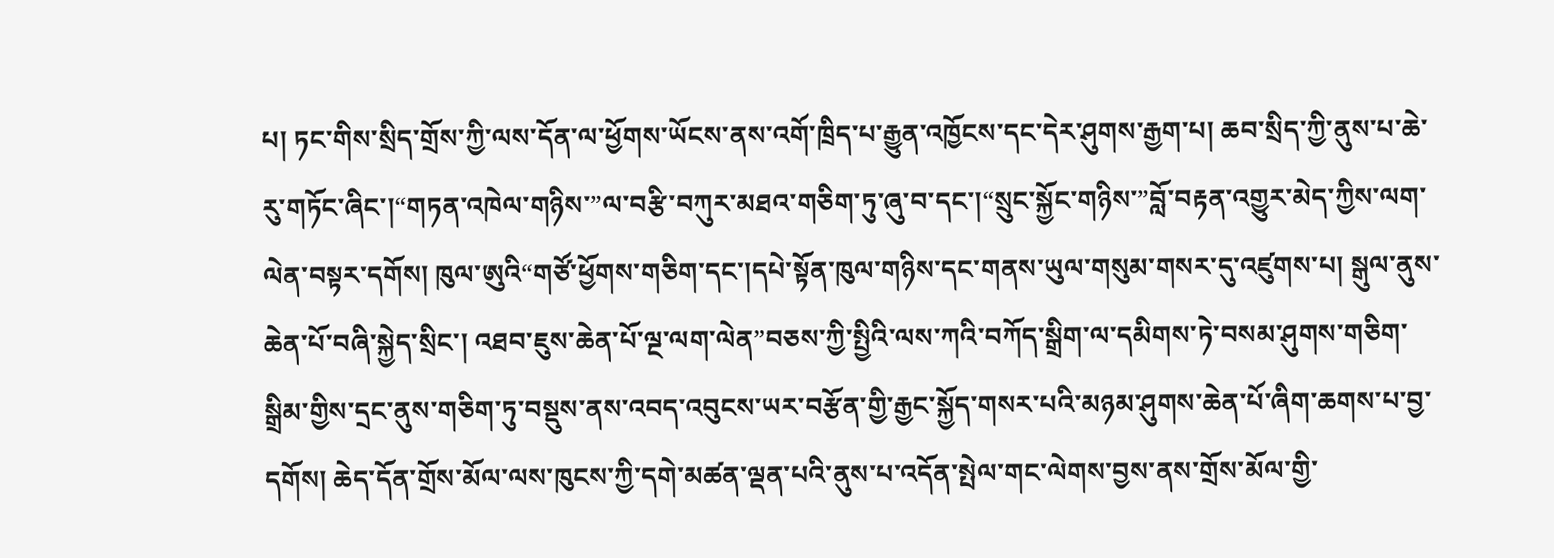པ། ཏང་གིས་སྲིད་གྲོས་ཀྱི་ལས་དོན་ལ་ཕྱོགས་ཡོངས་ནས་འགོ་ཁྲིད་པ་རྒྱུན་འཁྱོངས་དང་དེར་ཤུགས་རྒྱག་པ། ཆབ་སྲིད་ཀྱི་ནུས་པ་ཆེ་རུ་གཏོང་ཞིང་།“གཏན་འཁེལ་གཉིས་”ལ་བརྩི་བཀུར་མཐའ་གཅིག་ཏུ་ཞུ་བ་དང་།“སྲུང་སྐྱོང་གཉིས་”བློ་བརྟན་འགྱུར་མེད་ཀྱིས་ལག་ལེན་བསྟར་དགོས། ཁུལ་ཨུའི“གཙོ་ཕྱོགས་གཅིག་དང་།དཔེ་སྟོན་ཁུལ་གཉིས་དང་གནས་ཡུལ་གསུམ་གསར་དུ་འཛུགས་པ། སྒུལ་ནུས་ཆེན་པོ་བཞི་སྐྱེད་སྲིང་། འཐབ་ཇུས་ཆེན་པོ་ལྔ་ལག་ལེན”བཅས་ཀྱི་སྤྱིའི་ལས་ཀའི་བཀོད་སྒྲིག་ལ་དམིགས་ཏེ་བསམ་ཤུགས་གཅིག་སྒྲིམ་གྱིས་དྲང་ནུས་གཅིག་ཏུ་བསྡུས་ནས་འབད་འབུངས་ཡར་བརྩོན་གྱི་རྒྱང་སྐྱོད་གསར་པའི་མཉམ་ཤུགས་ཆེན་པོ་ཞིག་ཆགས་པ་བྱ་དགོས། ཆེད་དོན་གྲོས་མོལ་ལས་ཁུངས་ཀྱི་དགེ་མཚན་ལྡན་པའི་ནུས་པ་འདོན་སྤེལ་གང་ལེགས་བྱས་ནས་གྲོས་མོལ་གྱི་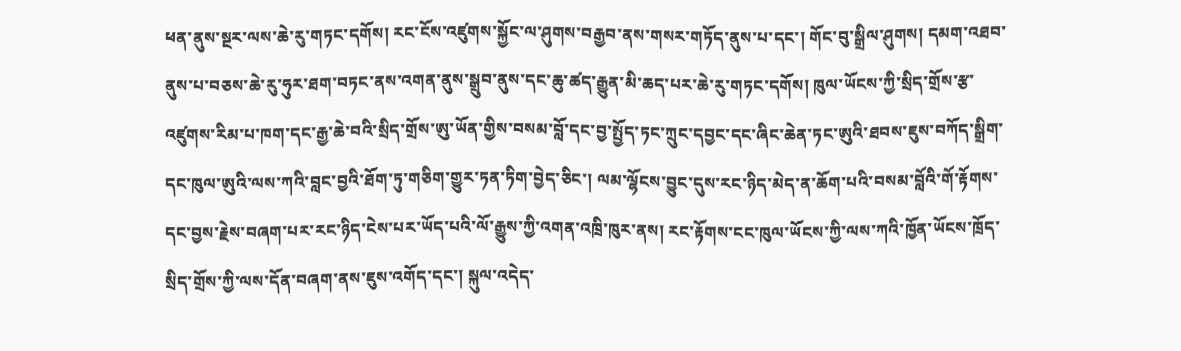ཕན་ནུས་སྔར་ལས་ཆེ་རུ་གཏང་དགོས། རང་ངོས་འཛུགས་སྐྱོང་ལ་ཤུགས་བརྒྱབ་ནས་གསར་གཏོད་ནུས་པ་དང་། གོང་བུ་སྒྲིལ་ཤུགས། དམག་འཐབ་ནུས་པ་བཅས་ཆེ་རུ་ཧུར་ཐག་བཏང་ནས་འགན་ནུས་སྒྲུབ་ནུས་དང་ཆུ་ཚད་རྒྱུན་མི་ཆད་པར་ཆེ་རུ་གཏང་དགོས། ཁུལ་ཡོངས་ཀྱི་སྲིད་གྲོས་རྩ་འཛུགས་རིམ་པ་ཁག་དང་རྒྱ་ཆེ་བའི་སྲིད་གྲོས་ཨུ་ཡོན་གྱིས་བསམ་བློ་དང་བྱ་སྤྱོད་ཏང་ཀྲུང་དབྱང་དང་ཞིང་ཆེན་ཏང་ཨུའི་ཐབས་ཇུས་བཀོད་སྒྲིག་དང་ཁུལ་ཨུའི་ལས་ཀའི་བླང་བྱའི་ཐོག་ཏུ་གཅིག་གྱུར་ཏན་ཏིག་བྱེད་ཅིང་། ལམ་ལྷོངས་བྱུང་དུས་རང་ཉིད་མེད་ན་ཆོག་པའི་བསམ་བློའི་གོ་རྟོགས་དང་བྱས་རྗེས་བཞག་པར་རང་ཉིད་ངེས་པར་ཡོད་པའི་ལོ་རྒྱུས་ཀྱི་འགན་འཁྲི་ཁུར་ནས། རང་རྟོགས་ངང་ཁུལ་ཡོངས་ཀྱི་ལས་ཀའི་ཁྱོན་ཡོངས་ཁྲོད་སྲིད་གྲོས་ཀྱི་ལས་དོན་བཞག་ནས་ཇུས་འགོད་དང་། སྐུལ་འདེད་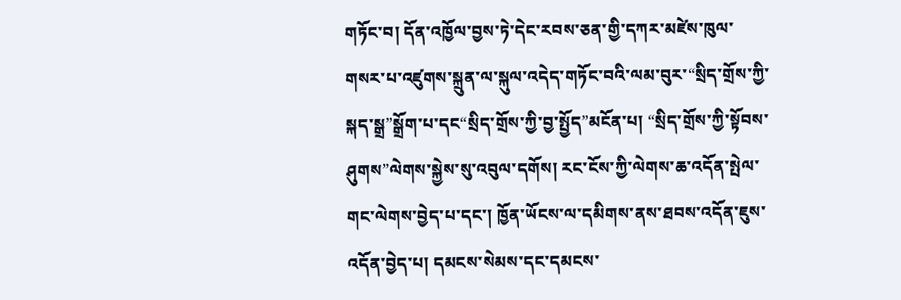གཏོང་བ། དོན་འཁྱོལ་བྱས་ཏེ་དེང་རབས་ཅན་གྱི་དཀར་མཛེས་ཁུལ་གསར་པ་འཛུགས་སྐྲུན་ལ་སྐུལ་འདེད་གཏོང་བའི་ལམ་བུར་“སྲིད་གྲོས་ཀྱི་སྐད་སྒྲ”སྒྲོག་པ་དང“སྲིད་གྲོས་ཀྱི་བྱ་སྤྱོད”མངོན་པ། “སྲིད་གྲོས་ཀྱི་སྟོབས་ཤུགས”ལེགས་སྐྱེས་སུ་འབུལ་དགོས། རང་ངོས་ཀྱི་ལེགས་ཆ་འདོན་སྤེལ་གང་ལེགས་བྱེད་པ་དང་། ཁྱོན་ཡོངས་ལ་དམིགས་ནས་ཐབས་འདོན་ཇུས་འདོན་བྱེད་པ། དམངས་སེམས་དང་དམངས་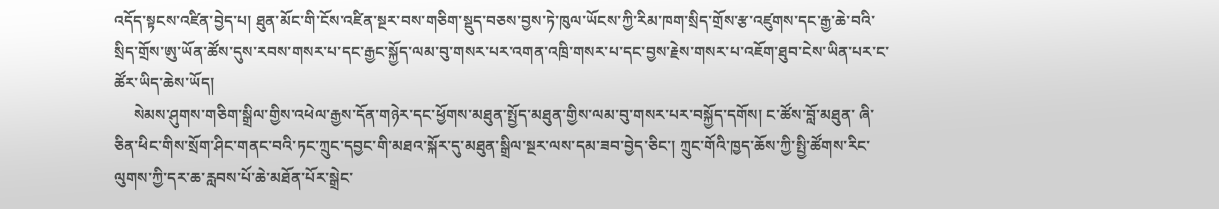འདོད་སྟངས་འཛིན་བྱེད་པ། ཐུན་མོང་གི་ངོས་འཛིན་སྔར་བས་གཅིག་སྡུད་བཅས་བྱས་ཏེ་ཁུལ་ཡོངས་ཀྱི་རིམ་ཁག་སྲིད་གྲོས་རྩ་འཛུགས་དང་རྒྱ་ཆེ་བའི་སྲིད་གྲོས་ཨུ་ཡོན་ཚོས་དུས་རབས་གསར་པ་དང་རྒྱང་སྐྱོད་ལམ་བུ་གསར་པར་འགན་འཁྲི་གསར་པ་དང་བྱས་རྗེས་གསར་པ་འཇོག་ཐུབ་ངེས་ཡིན་པར་ང་ཚོར་ཡིད་ཆེས་ཡོད།
     སེམས་ཤུགས་གཅིག་སྒྲིལ་གྱིས་འཕེལ་རྒྱས་དོན་གཉེར་དང་ཕྱོགས་མཐུན་སྤྱོད་མཐུན་གྱིས་ལམ་བུ་གསར་པར་བསྐྱོད་དགོས། ང་ཚོས་བློ་མཐུན་ ཞི་ཅིན་ཕིང་གིས་སྲོག་ཤིང་གནང་བའི་ཏང་ཀྲུང་དབྱང་གི་མཐའ་སྐོར་དུ་མཐུན་སྒྲིལ་སྔར་ལས་དམ་ཟབ་བྱེད་ཅིང་། ཀྲུང་གོའི་ཁྱད་ཆོས་ཀྱི་སྤྱི་ཚོགས་རིང་ལུགས་ཀྱི་དར་ཆ་རླབས་པོ་ཆེ་མཐོན་པོར་སྒྲེང་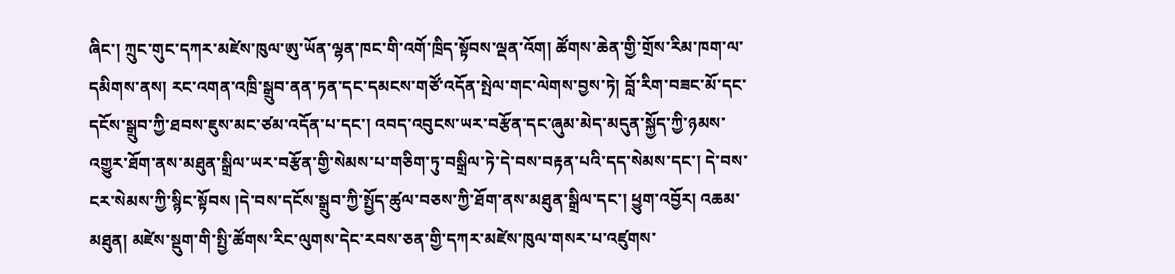ཞིང་། ཀྲུང་གུང་དཀར་མཛེས་ཁུལ་ཨུ་ཡོན་ལྷན་ཁང་གི་འགོ་ཁྲིད་སྟོབས་ལྡན་འོག། ཚོགས་ཆེན་གྱི་གྲོས་རིམ་ཁག་ལ་དམིགས་ནས། རང་འགན་འཁྲི་སྒྲུབ་ནན་ཏན་དང་དམངས་གཙོ་འདོན་སྤེལ་གང་ལེགས་བྱས་ཏེ། བློ་རིག་བཟང་མོ་དང་དངོས་སྒྲུབ་ཀྱི་ཐབས་ཇུས་མང་ཙམ་འདོན་པ་དང་། འབད་འབུངས་ཡར་བརྩོན་དང་ཞུམ་མེད་མདུན་སྐྱོད་ཀྱི་ཉམས་འགྱུར་ཐོག་ནས་མཐུན་སྒྲིལ་ཡར་བརྩོན་གྱི་སེམས་པ་གཅིག་ཏུ་བསྒྲིལ་ཏེ་དེ་བས་བརྟན་པའི་དད་སེམས་དང་། དེ་བས་ངར་སེམས་ཀྱི་སྙིང་སྟོབས །དེ་བས་དངོས་སྒྲུབ་ཀྱི་སྤྱོད་ཚུལ་བཅས་ཀྱི་ཐོག་ནས་མཐུན་སྒྲིལ་དང་། ཕྱུག་འབྱོར། འཆམ་མཐུན། མཛེས་སྡུག་གི་སྤྱི་ཚོགས་རིང་ལུགས་དེང་རབས་ཅན་གྱི་དཀར་མཛེས་ཁུལ་གསར་པ་འཛུགས་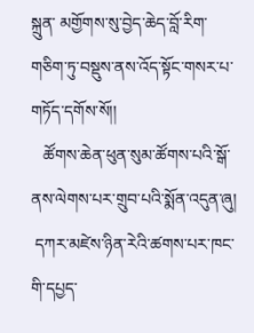སྐྲུན་ མགྱོགས་སུ་བྱེད་ཆེད་བློ་རིག་གཅིག་ཏུ་བསྡུས་ནས་འོད་སྟོང་གསར་པ་གཏོད་དགོས་སོ།།
   ཚོགས་ཆེན་ཕུན་སུམ་ཚོགས་པའི་སྒོ་ནས་ལེགས་པར་གྲུབ་པའི་སྨོན་འདུན་ཞུ།
 དཀར་མཛེས་ཉིན་རེའི་ཚགས་པར་ཁང་གི་དཔྱད་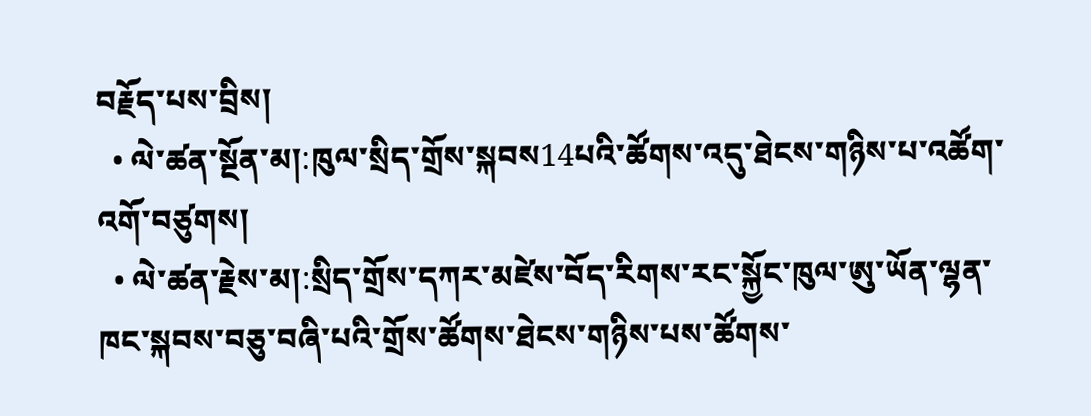བརྗོད་པས་བྲིས།
  • ལེ་ཚན་སྔོན་མ།:ཁུལ་སྲིད་གྲོས་སྐབས14པའི་ཚོགས་འདུ་ཐེངས་གཉིས་པ་འཚོག་འགོ་བཙུགས།
  • ལེ་ཚན་རྗེས་མ།:སྲིད་གྲོས་དཀར་མཛེས་བོད་རིགས་རང་སྐྱོང་ཁུལ་ཨུ་ཡོན་ལྷན་ཁང་སྐབས་བཅུ་བཞི་པའི་གྲོས་ཚོགས་ཐེངས་གཉིས་པས་ཚོགས་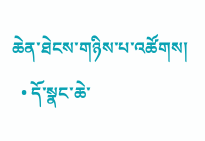ཆེན་ཐེངས་གཉིས་པ་འཚོགས།
  • དོ་སྣང་ཆེ་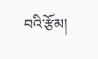བའི་རྩོམ།